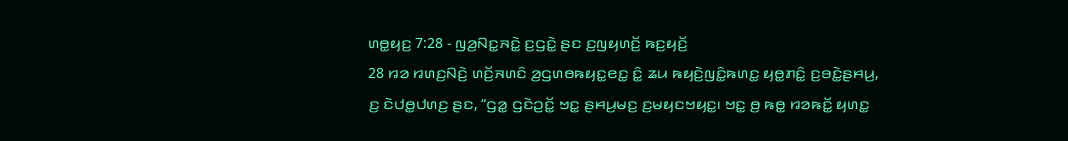ꤛꤥ꤭ꤟꤢ꤬ 7:28 - ꤜꤤ꤬ꤡꤢ꤭ꤏꤢꤧ꤭ ꤢ꤬ꤞꤢꤧ꤭ ꤔꤢ ꤢ꤬ꤜꤟꤛꤢꤩ꤬ ꤒꤢ꤬ꤟꤢꤩ꤬
28 ꤙꤤ ꤙꤛꤢ꤬ꤡꤢꤧ꤬ ꤛꤢꤩ꤬ꤏꤛꤢꤨ ꤤ꤬ꤞꤛꤥꤒꤟꤢ꤭ꤕꤢ꤭ ꤢꤨ꤭ ꤘꤣ ꤒꤟꤢꤧ꤬ꤜꤢꤨ꤭ꤒꤛꤢ꤭ ꤟꤥ꤭ꤊꤢꤨ꤭ ꤢ꤬ꤋꤢꤧ꤭ꤔꤌꤣ꤬, ꤢ꤬ ꤢꤧꤓꤥ꤭ꤓꤛꤢ꤬ ꤔꤢ, “ꤞꤤ꤭ ꤞꤢꤧꤑꤢꤩ꤭ ꤠꤢ꤭ ꤔꤌꤣ꤬ꤗꤢ꤬ ꤢ꤬ꤗꤟꤢꤠꤟꤢ꤭꤯ ꤠꤢ꤭ ꤥ꤬ ꤒꤥ꤭ ꤙꤤꤒꤢꤩ꤭ ꤟꤛꤢ꤭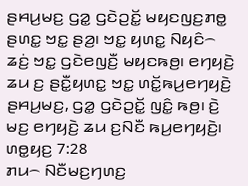ꤔꤌꤣ꤬ꤗꤢ꤬ ꤞꤤ꤭ ꤞꤢꤧꤑꤢꤩ꤭ ꤗꤟꤢꤜꤢ꤬ꤊꤥ꤭ ꤔꤛꤢ꤭ ꤠꤢ꤭ ꤔꤤ꤬꤯ ꤠꤢ꤭ ꤟꤛꤢ꤭ ꤡꤟꤢꤨ꤮ ꤘꤢꤦ꤬ ꤠꤢ꤭ ꤞꤢꤧꤕꤜꤢꤪ꤬ ꤗꤟꤢꤒꤥ꤬꤯ ꤕꤚꤟꤢꤧ꤬ ꤘꤣ ꤢ꤬ ꤔꤢꤪ꤭ꤟꤛꤢ꤭ ꤠꤢ꤭ ꤛꤢꤩ꤭ꤒꤣ꤬ꤕꤚꤟꤢꤧ꤬ ꤔꤌꤣ꤬ꤗꤢ꤬, ꤞꤤ꤭ ꤞꤢꤧꤑꤢꤩ꤭ ꤜꤢꤨ꤭ ꤒꤥ꤬꤯ ꤢꤧ꤬ ꤗꤢ꤬ ꤕꤚꤟꤢꤧ꤬ ꤘꤣ ꤢ꤬ꤡꤢꤪ ꤒꤣ꤬ꤕꤚꤟꤢꤧ꤬꤯
ꤛꤥ꤭ꤟꤢ꤬ 7:28
ꤊꤣ꤮ ꤡꤢꤪꤗꤢ꤬ꤚꤛꤢ꤬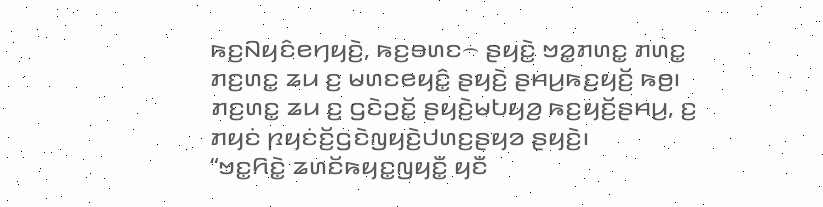ꤒꤢ꤬ꤡꤟꤢꤨꤕꤚꤟꤢꤧ꤬, ꤒꤢ꤬ꤋꤛꤢ꤮ ꤔꤟꤢꤧ꤬ ꤠꤤ꤭ꤊꤛꤢ꤭ ꤊꤛꤢ꤭ ꤊꤢ꤬ꤛꤢ꤭ ꤘꤣ ꤢ꤬ ꤗꤛꤢꤕꤟꤢꤨ꤭ ꤔꤟꤢꤧ꤬ ꤔꤌꤣ꤬ꤒꤢ꤬ꤟꤢꤩ꤬ ꤒꤥ꤬꤯ ꤊꤢ꤬ꤛꤢ꤭ ꤘꤣ ꤢ꤬ ꤞꤢꤧꤑꤢꤩ꤭ ꤔꤟꤢꤧ꤬ꤗꤝꤟꤤ꤬ ꤒꤢ꤬ꤟꤢꤩ꤬ꤔꤌꤣ꤬, ꤢ꤬ ꤊꤟꤢꤦ ꤐꤟꤢꤦꤢꤩ꤬ꤞꤢꤧꤜꤟꤢꤧ꤬ꤓꤛꤢ꤬ꤔꤟꤤ ꤔꤟꤢꤧ꤬꤯
“ꤠꤢ꤭ꤖꤢꤧ꤭ ꤘꤛꤢꤩꤒꤟꤢ꤭ꤜꤟꤢꤪ꤭ ꤟꤢꤪ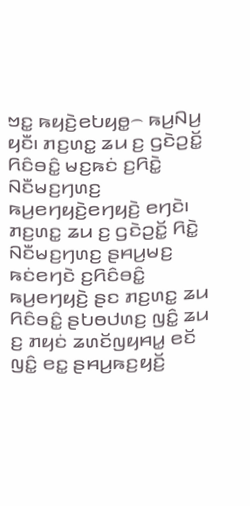ꤠꤢ꤭ ꤒꤟꤢꤧ꤬ꤕꤝꤟꤥ꤭꤮ ꤒꤣ꤬ꤡꤣ꤬ ꤟꤢꤪ꤯ ꤊꤢ꤬ꤛꤢ꤭ ꤘꤣ ꤢ꤬ ꤞꤢꤧꤑꤢꤩ꤭ ꤖꤢꤨꤋꤢꤨ꤭ ꤗꤢ꤬ꤒꤢꤦ ꤢ꤬ꤖꤢꤧ꤭ ꤡꤢꤪꤗꤢ꤬ꤚꤛꤢ꤬ ꤒꤣ꤬ꤕꤚꤟꤢꤧ꤬ꤕꤚꤟꤢꤧ꤬ ꤕꤚꤢꤧ꤯ ꤊꤢ꤬ꤛꤢ꤭ ꤘꤣ ꤢ꤬ ꤞꤢꤧꤑꤢꤩ꤭ ꤖꤢꤧ꤭ ꤡꤢꤪꤗꤢ꤬ꤚꤛꤢ꤬ ꤔꤌꤣ꤬ꤗꤢ꤬ ꤒꤢꤦꤕꤚꤢꤧ ꤢ꤬ꤖꤢꤨꤋꤢꤨ꤭ ꤒꤣ꤬ꤕꤚꤟꤢꤧ꤬ ꤔꤢ ꤊꤢ꤬ꤛꤢ꤭ ꤘꤣ ꤖꤢꤨꤋꤢꤨ꤭ ꤔꤝꤥꤓꤛꤢ꤬ ꤜꤢꤨ꤭ ꤘꤣ ꤢ꤬ ꤊꤟꤢꤦ ꤘꤛꤢꤩꤜꤟꤌꤣ꤭ ꤕꤢꤩ ꤜꤢꤨ꤭ ꤕꤢ꤭ ꤔꤌꤣ꤬ꤒꤢ꤬ꤟꤢꤩ꤬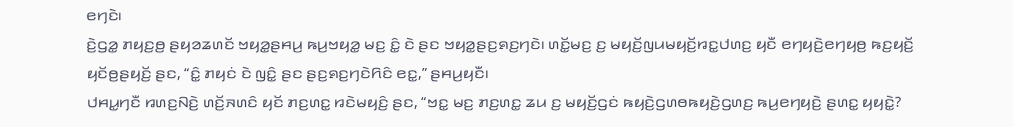ꤕꤚꤢꤧ꤯
ꤢꤧ꤬ꤞꤤ꤭ ꤊꤟꤢ꤬ꤥ꤬ ꤔꤟꤤꤘꤛꤢꤩ ꤠꤟꤤ꤭ꤔꤌꤣ꤬ ꤒꤣ꤬ꤠꤟꤤ꤭ ꤗꤢ꤬ ꤢꤨ꤭ ꤢꤧ ꤔꤢ ꤠꤟꤤ꤭ꤔꤢ꤬ꤎꤢ꤬ꤚꤢꤧ꤯ ꤛꤢꤩ꤭ꤗꤢ꤬ ꤢ꤬ ꤗꤟꤢꤩ꤬ꤜꤣꤗꤟꤢꤩ꤬ꤙꤢ꤭ꤓꤛꤢ꤬ ꤟꤢꤪ ꤕꤚꤟꤢꤧ꤬ꤕꤚꤟꤥ꤬ ꤒꤢ꤬ꤟꤢꤩ꤬ ꤟꤢꤩꤥ꤬ꤔꤟꤢꤩ꤬ ꤔꤢ, “ꤢꤨ꤭ ꤊꤟꤢꤦ ꤢꤧ ꤜꤢꤨ꤭ ꤔꤢ ꤔꤢ꤬ꤎꤢ꤬ꤚꤢꤧꤖꤢꤨ ꤕꤢ꤭,” ꤔꤌꤣ꤬ꤟꤢꤪ꤯
ꤓꤌꤣ꤭ꤚꤢꤪ ꤙꤛꤢ꤬ꤡꤢꤧ꤬ ꤛꤢꤩ꤬ꤏꤛꤢꤨ ꤟꤢꤩ ꤊꤢ꤬ꤛꤢ꤭ ꤙꤢꤧꤗꤟꤢꤨ꤬ ꤔꤢ, “ꤠꤢ꤭ ꤗꤢ꤬ ꤊꤢ꤬ꤛꤢ꤭ ꤘꤣ ꤢ꤬ ꤗꤟꤢꤩ꤬ꤞꤢꤦ ꤒꤟꤢꤧ꤬ꤞꤛꤥꤒꤟꤢꤧ꤬ꤞꤛꤢ꤬ ꤒꤣ꤬ꤕꤚꤟꤢꤧ꤬ ꤔꤛꤢ꤭ ꤟꤟꤢꤧ꤭?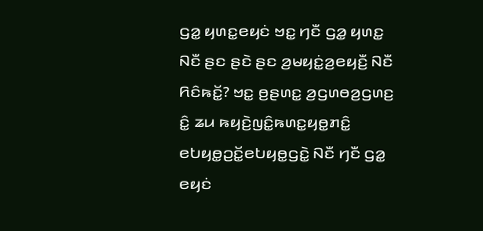ꤞꤤ꤭ ꤟꤛꤢ꤭ꤕꤟꤢꤦ ꤠꤢ꤭ ꤚꤢꤪ ꤞꤤ꤭ ꤟꤛꤢ꤭ ꤡꤢꤪ ꤔꤢ ꤔꤢꤧ ꤔꤢ ꤤ꤬ꤗꤟꤢꤦ꤭ꤤ꤬ꤕꤟꤢꤪ꤬ ꤡꤢꤪ ꤖꤢꤨꤒꤢꤩ꤭? ꤠꤢ꤭ ꤥ꤬ꤔꤛꤢ꤭ ꤤ꤬ꤞꤛꤥꤤ꤬ꤞꤛꤢ꤬ ꤢꤨ꤭ ꤘꤣ ꤒꤟꤢꤧ꤬ꤜꤢꤨ꤭ꤒꤛꤢ꤭ꤟꤥ꤭ꤊꤢꤨ꤭ ꤕꤝꤟꤥ꤭ꤑꤢꤩ꤭ꤕꤝꤟꤥ꤭ꤞꤢꤧ꤭ ꤡꤢꤪ ꤚꤢꤪ ꤞꤤ꤭ ꤕꤟꤢꤦ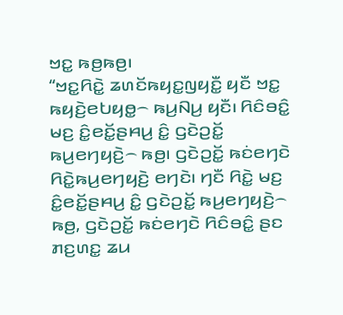ꤠꤢ꤭ ꤒꤥ꤬ꤒꤥ꤬꤯
“ꤠꤢ꤭ꤖꤢꤧ꤭ ꤘꤛꤢꤩꤒꤟꤢ꤭ꤜꤟꤢꤪ꤭ ꤟꤢꤪ ꤠꤢ꤭ ꤒꤟꤢꤧ꤬ꤕꤝꤟꤥ꤭꤮ ꤒꤣ꤬ꤡꤣ꤬ ꤟꤢꤪ꤯ ꤖꤢꤨꤋꤢꤨ꤭ ꤗꤢ꤬ ꤢꤨ꤭ꤕꤢꤩ꤭ꤔꤌꤣ꤬ ꤢꤨ꤭ ꤞꤢꤧꤑꤢꤩ꤭ ꤒꤣ꤬ꤕꤚꤟꤢꤧ꤬꤮ ꤒꤥ꤬꤯ ꤞꤢꤧꤑꤢꤩ꤭ ꤒꤢꤦꤕꤚꤢꤧ ꤖꤢꤧ꤭ꤒꤣ꤬ꤕꤚꤟꤢꤧ꤬ ꤕꤚꤢꤧ꤯ ꤚꤢꤪ ꤖꤢꤧ꤭ ꤗꤢ꤬ ꤢꤨ꤭ꤕꤢꤩ꤭ꤔꤌꤣ꤬ ꤢꤨ꤭ ꤞꤢꤧꤑꤢꤩ꤭ ꤒꤣ꤬ꤕꤚꤟꤢꤧ꤬꤮ ꤒꤥ꤬, ꤞꤢꤧꤑꤢꤩ꤭ ꤒꤢꤦꤕꤚꤢꤧ ꤖꤢꤨꤋꤢꤨ꤭ ꤔꤢ ꤊꤢ꤬ꤛꤢ꤭ ꤘꤣ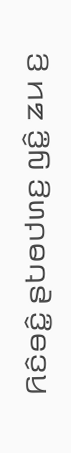ꤖꤢꤨꤋꤢꤨ꤭ ꤔꤝꤥꤓꤛꤢ꤬ ꤜꤢꤨ꤭ ꤘꤣ ꤢ꤬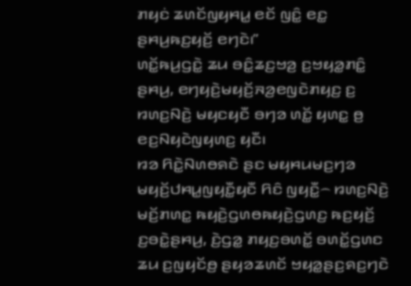ꤊꤟꤢꤦ ꤘꤛꤢꤩꤜꤟꤌꤣ꤭ ꤕꤢꤩ ꤜꤢꤨ꤭ ꤕꤢ꤭ ꤔꤌꤣ꤬ꤒꤢ꤬ꤟꤢꤩ꤬ ꤕꤚꤢꤧ꤯”
ꤛꤢꤩ꤭ꤒꤣ꤬ꤞꤢꤧ꤭ ꤘꤣ ꤋꤢꤨ꤭ꤘꤢ꤬ꤠꤤ꤬ ꤢ꤬ꤠꤟꤤ꤭ꤊꤢꤨ꤭ ꤔꤌꤣ꤬, ꤕꤚꤟꤢꤧ꤬ꤗꤟꤢꤩ꤬ꤏꤤ꤬ꤕꤜꤢꤧꤊꤟꤢ꤬ ꤢ꤬ ꤙꤛꤢ꤬ꤡꤢꤧ꤬ ꤗꤟꤢꤟꤢꤪ ꤋꤚꤤ ꤛꤢꤩ꤭ ꤟꤛꤢ꤭ ꤥ꤬ ꤕꤢ꤬ꤡꤟꤢꤧꤜꤟꤛꤢ꤬ ꤟꤢꤪ꤯
ꤙꤤ ꤖꤢꤧ꤭ꤡꤛꤥꤎꤢꤧ ꤔꤢ ꤗꤟꤌꤣꤗꤢ꤬ꤚꤤ ꤗꤟꤢꤩ꤬ꤓꤌꤣ꤭ꤜꤟꤢꤪ꤭ꤟꤢꤪ ꤖꤢꤨ ꤜꤟꤢꤪ꤭꤮ ꤙꤛꤢ꤬ꤡꤢꤧ꤬ ꤗꤢꤩ꤬ꤊꤛꤢ꤭ ꤒꤟꤢꤧ꤬ꤞꤛꤥꤒꤟꤢꤧ꤬ꤞꤛꤢ꤬ ꤒꤢ꤬ꤟꤢꤩ꤬ ꤢ꤬ꤋꤢꤧ꤭ꤔꤌꤣ꤬, ꤢꤧ꤬ꤞꤤ꤭ ꤊꤟꤢ꤬ꤋꤛꤢꤩ꤭ ꤋꤛꤢꤩ꤭ꤞꤛꤢ ꤘꤣ ꤢ꤬ꤜꤟꤢꤩꤥ꤬ ꤔꤟꤤꤘꤛꤢꤩ ꤠꤟꤤ꤭ꤔꤢ꤬ꤎꤢ꤬ꤚꤢꤧ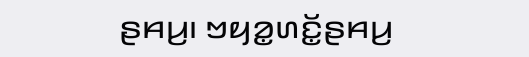ꤔꤌꤣ꤬꤯ ꤠꤟꤤ꤭ꤛꤢꤩ꤭ꤔꤌꤣ꤬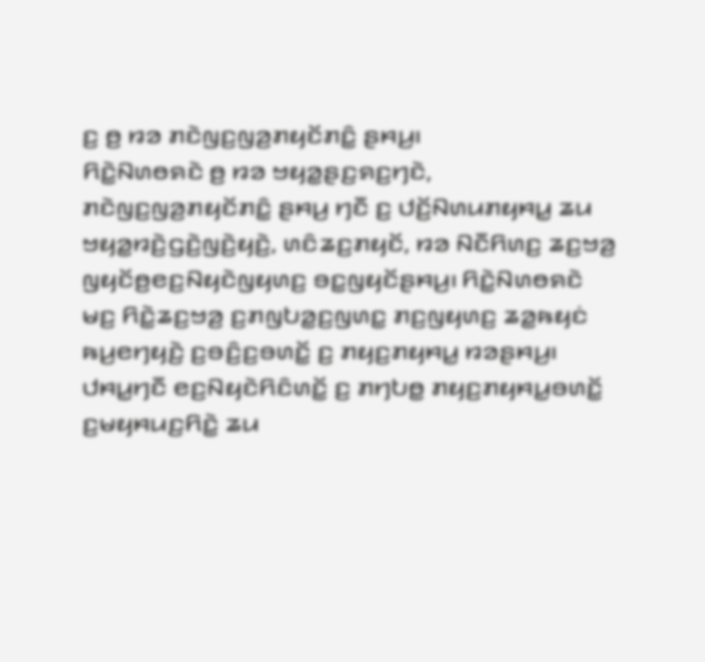ꤢ꤬ ꤥ꤬ ꤙꤤ ꤊꤢꤧꤜꤢ꤬ꤜꤤ꤬ꤊꤟꤢꤩꤊꤢꤨ꤭ ꤔꤌꤣ꤬꤯
ꤖꤢꤧ꤭ꤡꤛꤥꤎꤢꤧ ꤥ꤬ ꤙꤤ ꤠꤟꤤ꤭ꤔꤢ꤬ꤎꤢ꤬ꤚꤢꤧ, ꤊꤢꤧꤜꤢ꤬ꤜꤤ꤬ꤊꤟꤢꤩꤊꤢꤨ꤭ ꤔꤌꤣ꤬ ꤚꤢꤪ ꤢ꤬ ꤓꤢꤩ꤬ꤡꤛꤣꤊꤟꤌꤣ꤭ ꤘꤣ ꤠꤟꤤ꤭ꤙꤢꤧ꤬ꤞꤢꤧ꤬ꤜꤢꤧ꤬ꤟꤢꤧ꤬, ꤛꤢꤨꤘꤢ꤬ꤊꤟꤢꤩ, ꤙꤤ ꤡꤢꤪꤖꤛꤢ꤬ ꤘꤢ꤬ꤠꤤ꤬ ꤜꤟꤢꤩꤥ꤬ꤕꤢ꤬ꤡꤟꤢꤧꤜꤟꤛꤢ꤬ ꤋꤢ꤭ꤜꤟꤢꤩꤔꤌꤣ꤬꤯ ꤖꤢꤧ꤭ꤡꤛꤥꤎꤢꤧ ꤗꤢ꤬ ꤖꤢꤧ꤭ꤘꤢ꤬ꤠꤤ꤬ ꤢ꤬ꤊꤜꤝꤤ꤭ꤢ꤬ꤜꤛꤢ꤭ ꤊꤢ꤬ꤜꤟꤛꤢ꤬ ꤘꤤ꤭ꤒꤟꤢꤦ ꤒꤣ꤬ꤕꤚꤟꤢꤧ꤬ ꤢ꤬ꤋꤢꤨ꤬ꤢ꤬ꤋꤛꤢꤩ꤭ ꤢ꤬ ꤊꤟꤢ꤬ꤊꤟꤌꤣ꤭ ꤙꤤꤔꤌꤣ꤬꤯
ꤓꤌꤣ꤭ꤚꤢꤪ ꤕꤢ꤬ꤡꤟꤢꤧꤖꤢꤨꤛꤢꤩ꤭ ꤢ꤬ ꤊꤚꤝꤥ꤭ ꤊꤟꤢ꤬ꤊꤟꤌꤣ꤭ꤋꤛꤢꤩ꤭ ꤢ꤬ꤗꤟꤌꤣꤢ꤬ꤖꤢꤧ꤭ ꤘꤣ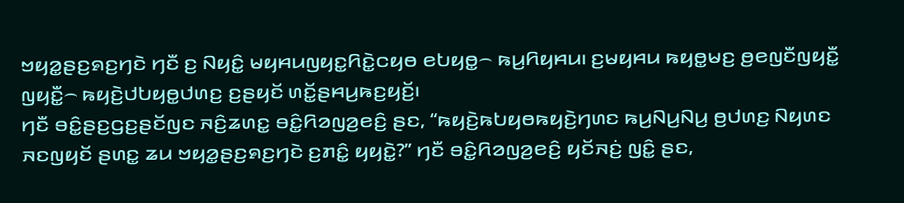ꤠꤟꤤ꤭ꤔꤢ꤬ꤎꤢ꤬ꤚꤢꤧ ꤚꤢꤪ ꤢ꤬ ꤡꤟꤢꤨ꤭ ꤗꤟꤌꤣꤜꤟꤢ꤭ꤖꤢꤧ꤭ꤍꤟꤥ ꤕꤝꤟꤥ꤭꤮ ꤒꤣ꤬ꤖꤟꤌꤣ꤯ ꤢ꤬ꤗꤟꤌꤣ ꤒꤟꤥ꤭ꤗꤢ꤬ ꤥ꤬ꤕꤜꤢꤪꤜꤟꤢꤪ꤭ ꤜꤟꤢꤪ꤭꤮ ꤒꤟꤢꤧ꤬ꤓꤝꤟꤥ꤭ꤓꤛꤢ꤬ ꤢ꤬ꤔꤟꤢꤩ ꤛꤢꤩ꤭ꤔꤌꤣ꤬ꤒꤢ꤬ꤟꤢꤩ꤬꤯
ꤚꤢꤪ ꤋꤢꤨ꤭ꤔꤢ꤬ꤞꤢ꤬ꤔꤢꤩꤜꤢ ꤏꤢꤨ꤬ꤘꤛꤢ꤭ ꤋꤢꤨ꤭ꤖꤤꤜꤤ꤬ꤕꤢꤨ꤬ ꤔꤢ, “ꤒꤟꤢꤧ꤬ꤒꤝꤟꤥꤒꤟꤢꤧ꤬ꤚꤛꤢ ꤒꤣ꤬ꤡꤣ꤬ꤡꤣ꤬ ꤥ꤬ꤓꤛꤢ꤬ ꤡꤟꤛꤢ ꤏꤢꤜꤟꤢꤩ ꤔꤛꤢ꤭ ꤘꤣ ꤠꤟꤤ꤭ꤔꤢ꤬ꤎꤢ꤬ꤚꤢꤧ ꤢ꤬ꤊꤢꤨ꤭ ꤟꤟꤢꤧ꤭?” ꤚꤢꤪ ꤋꤢꤨ꤭ꤖꤤꤜꤤ꤬ꤕꤢꤨ꤬ ꤟꤢꤩꤏꤢꤦ꤬ ꤜꤢꤨ꤭ ꤔꤢ,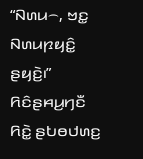“ꤡꤛꤣ꤮, ꤠꤢ꤭ ꤡꤛꤣꤐꤟꤢꤨ꤭ ꤔꤟꤢꤧ꤬꤯”
ꤖꤢꤨꤔꤌꤣ꤬ꤚꤢꤪ ꤖꤢꤧ꤭ ꤔꤝꤥꤓꤛꤢ꤬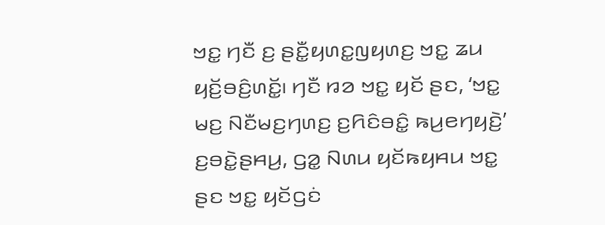ꤠꤢ꤭ ꤚꤢꤪ ꤢ꤬ ꤔꤢꤪ꤭ꤟꤛꤢ꤭ꤜꤟꤛꤢ꤬ ꤠꤢ꤭ ꤘꤣ ꤟꤢꤩ꤬ꤋꤢꤨ꤬ꤛꤢꤩ꤭꤯ ꤚꤢꤪ ꤙꤤ ꤠꤢ꤭ ꤟꤢꤩ ꤔꤢ, ‘ꤠꤢ꤭ ꤗꤢ꤬ ꤡꤢꤪꤗꤢ꤬ꤚꤛꤢ꤬ ꤢ꤬ꤖꤢꤨꤋꤢꤨ꤭ ꤒꤣ꤬ꤕꤚꤟꤢꤧ꤬’ ꤢ꤬ꤋꤢꤧ꤭ꤔꤌꤣ꤬, ꤞꤤ꤭ ꤡꤛꤣ ꤟꤢꤩꤒꤟꤌꤣ ꤠꤢ꤭ ꤔꤢ ꤠꤢ꤭ ꤟꤢꤩꤞꤢꤦ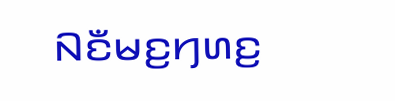ꤡꤢꤪꤗꤢ꤬ꤚꤛꤢ꤬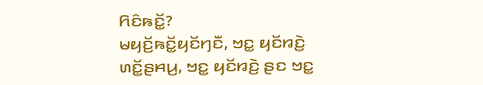ꤖꤢꤨꤒꤢꤩ꤭?
ꤗꤟꤢꤩ꤬ꤒꤢꤩ꤭ꤟꤢꤩꤚꤢꤪ, ꤠꤢ꤭ ꤟꤢꤩꤙꤢꤧ꤬ ꤛꤢꤩ꤭ꤔꤌꤣ꤬, ꤠꤢ꤭ ꤟꤢꤩꤙꤢꤧ꤬ ꤔꤢ ꤠꤢ꤭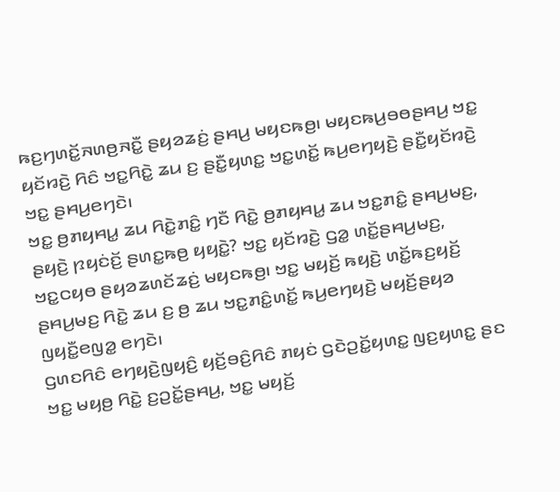ꤒꤢ꤬ꤚꤛꤢꤩ꤭ꤏꤛꤥ꤬ꤏꤢꤪ꤭ ꤔꤟꤤꤘꤢꤦ꤬ ꤔꤌꤣ꤬ ꤗꤟꤢꤒꤥ꤬꤯ ꤗꤟꤢꤒꤣ꤬ꤋꤥꤔꤌꤣ꤬ ꤠꤢ꤭ ꤟꤢꤩꤙꤢꤧ꤬ ꤖꤢꤨ ꤠꤢ꤭ꤖꤢꤧ꤭ ꤘꤣ ꤢ꤬ ꤔꤢꤪ꤭ꤟꤛꤢ꤭ ꤠꤢ꤭ꤛꤢꤩ꤭ ꤒꤣ꤬ꤕꤚꤟꤢꤧ꤬ ꤔꤢꤪ꤭ꤟꤢꤩꤙꤢꤧ꤬ ꤠꤢ꤭ ꤔꤌꤣ꤬ꤕꤚꤢꤧ꤯
ꤠꤢ꤭ ꤥ꤬ꤊꤟꤌꤣ꤭ ꤘꤣ ꤖꤢꤧ꤭ꤊꤢꤨ꤭ ꤚꤢꤪ ꤖꤢꤧ꤭ ꤥ꤬ꤊꤟꤌꤣ꤭ ꤘꤣ ꤠꤢ꤭ꤊꤢꤨ꤭ ꤔꤌꤣ꤬ꤗꤢ꤬, ꤔꤟꤢꤧ꤬ ꤐꤟꤢꤦꤢꤩ꤬ ꤔꤛꤢ꤭ꤒꤥ꤬ ꤟꤟꤢꤧ꤭? ꤠꤢ꤭ ꤟꤢꤩꤙꤢꤧ꤬ ꤞꤤ꤭ ꤛꤢꤩ꤭ꤔꤌꤣ꤬ꤗꤢ꤬, ꤠꤢ꤭ꤍꤟꤥ ꤔꤟꤤꤘꤛꤢꤩꤘꤢꤦ꤬ ꤗꤟꤢꤒꤥ꤬꤯ ꤠꤢ꤭ ꤗꤟꤢꤩ꤬ ꤒꤟꤢꤧ꤬ ꤛꤢꤩ꤭ꤒꤢ꤬ꤟꤢꤩ꤬ ꤔꤌꤣ꤬ꤗꤢ꤬ ꤖꤢꤧ꤭ ꤘꤣ ꤢ꤬ ꤥ꤬ ꤘꤣ ꤠꤢ꤭ꤊꤢꤨ꤭ꤛꤢꤩ꤭ ꤒꤣ꤬ꤕꤚꤟꤢꤧ꤬ ꤗꤟꤢꤩ꤬ꤔꤟꤤ ꤜꤟꤢꤪ꤭ꤕꤜꤤ꤭ ꤕꤚꤢꤧ꤯
ꤞꤛꤢꤖꤢꤨ ꤕꤚꤟꤢꤧ꤬ꤜꤟꤢꤨ꤬ ꤟꤢꤩ꤬ꤋꤢꤨ꤬ꤖꤢꤨ ꤊꤟꤢꤦ ꤞꤢꤧꤑꤢꤩ꤭ꤟꤛꤢ꤭ ꤜꤢ꤬ꤟꤛꤢ꤭ ꤔꤢ ꤠꤢ꤭ ꤗꤟꤥ꤬ ꤖꤢꤧ꤭ ꤢ꤬ꤑꤢꤩ꤭ꤔꤌꤣ꤬, ꤠꤢ꤭ ꤗꤟꤢꤩ꤬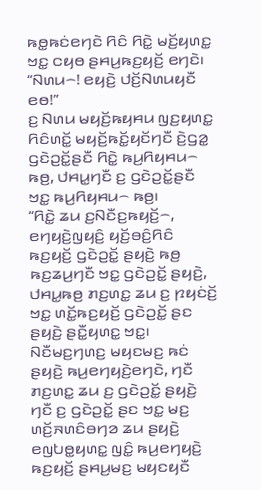ꤒꤥ꤭ꤒꤢꤦꤕꤚꤢꤧ ꤖꤢꤨ ꤖꤢꤧ꤭ ꤗꤢꤩ꤬ꤟꤛꤢ꤭ ꤠꤢ꤭ ꤍꤟꤥ ꤔꤌꤣ꤬ꤒꤢ꤬ꤟꤢꤩ꤬ ꤕꤚꤢꤧ꤯ “ꤡꤛꤣ꤮! ꤕꤟꤢꤧ꤬ ꤓꤢꤩ꤬ꤡꤛꤣꤟꤢꤪ ꤕꤥ!”
ꤢ꤬ ꤡꤛꤣ ꤗꤟꤢꤩ꤬ꤒꤟꤌꤣ ꤜꤢ꤬ꤟꤛꤢ꤭ ꤖꤢꤨꤛꤢꤩ꤭ ꤗꤟꤢꤩ꤬ꤒꤢꤩ꤭ꤟꤢꤩꤚꤢꤪ ꤢꤧ꤬ꤞꤤ꤭ ꤞꤢꤧꤑꤢꤩ꤭ꤔꤢꤪ ꤖꤢꤧ꤭ ꤒꤣ꤬ꤖꤟꤌꤣ꤮ ꤒꤥ꤬, ꤓꤌꤣ꤭ꤚꤢꤪ ꤢ꤬ ꤞꤢꤧꤑꤢꤩ꤭ꤔꤢꤪ ꤠꤢ꤭ ꤒꤣ꤬ꤖꤟꤌꤣ꤮ ꤒꤥ꤬꤯
“ꤖꤢꤧ꤭ ꤘꤣ ꤢ꤬ꤡꤢꤪꤢ꤬ꤒꤟꤢꤩ꤬꤮, ꤕꤚꤟꤢꤧ꤬ꤜꤟꤢꤨ꤬ ꤟꤢꤩ꤬ꤋꤢꤨ꤬ꤖꤢꤨ ꤒꤢ꤬ꤟꤢꤩ꤬ ꤞꤢꤧꤑꤢꤩ꤭ ꤔꤟꤢꤧ꤬ ꤒꤥ꤬ ꤒꤢ꤬ꤘꤣ꤬ꤚꤢꤪ ꤠꤢ꤭ ꤞꤢꤧꤑꤢꤩ꤭ ꤔꤟꤢꤧ꤬, ꤓꤌꤣ꤭ꤒꤥ꤬ ꤊꤢ꤬ꤛꤢ꤭ ꤘꤣ ꤢ꤬ ꤐꤟꤢꤦꤢꤩ꤬ ꤠꤢ꤭ ꤛꤢꤩ꤭ꤒꤢ꤬ꤟꤢꤩ꤬ ꤞꤢꤧꤑꤢꤩ꤭ ꤔꤢ ꤔꤟꤢꤧ꤬ ꤔꤢꤪ꤭ꤟꤛꤢ꤭ ꤠꤢ꤭꤯
ꤡꤢꤪꤗꤢ꤬ꤚꤛꤢ꤬ ꤗꤟꤢꤗꤢ꤬ ꤒꤢꤦ ꤔꤟꤢꤧ꤬ ꤒꤣ꤬ꤕꤚꤟꤢꤧ꤬ꤕꤚꤢꤧ, ꤚꤢꤪ ꤊꤢ꤬ꤛꤢ꤭ ꤘꤣ ꤢ꤬ ꤞꤢꤧꤑꤢꤩ꤭ ꤔꤟꤢꤧ꤬ ꤚꤢꤪ ꤢ꤬ ꤞꤢꤧꤑꤢꤩ꤭ ꤔꤢ ꤠꤢ꤭ ꤗꤢ꤬ ꤛꤢꤩ꤬ꤏꤛꤢꤨꤋꤚꤤ ꤘꤣ ꤔꤟꤢꤧ꤬ ꤕꤜꤝꤥ꤭ꤟꤛꤢ꤭ ꤜꤢꤨ꤭ ꤒꤣ꤬ꤕꤚꤟꤢꤧ꤬ ꤒꤢ꤬ꤟꤢꤩ꤬ ꤔꤌꤣ꤬ꤗꤢ꤬ ꤗꤟꤢꤟꤢꤪ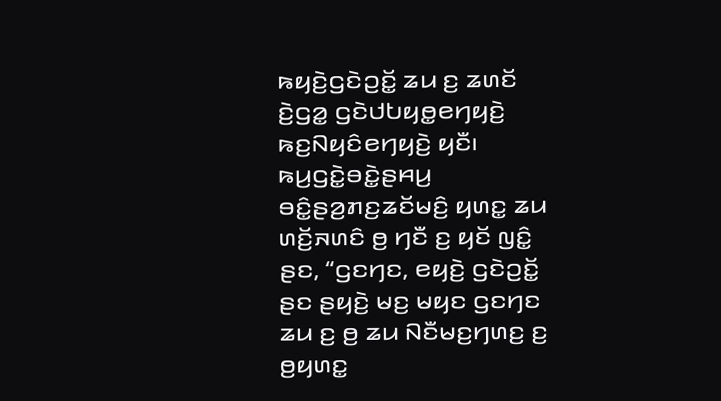ꤒꤟꤢꤧ꤬ꤞꤢꤧꤑꤢꤩ꤭ ꤘꤣ ꤢ꤬ ꤘꤛꤢꤩ ꤢꤧ꤬ꤞꤤ꤭ ꤞꤢꤧꤓꤝꤟꤥ꤭ꤕꤚꤟꤢꤧ꤬ ꤒꤢ꤬ꤡꤟꤢꤨꤕꤚꤟꤢꤧ꤬ ꤟꤢꤪ꤯
ꤒꤣ꤬ꤞꤢꤧ꤭ꤋꤢꤧ꤭ꤔꤌꤣ꤬ ꤋꤢꤨ꤭ꤔꤤ꤬ꤊꤢ꤬ꤘꤢꤩꤗꤢꤨ꤬ ꤟꤛꤢ꤭ ꤘꤣ ꤛꤢꤩ꤬ꤏꤛꤢꤨ ꤥ꤬ ꤚꤢꤪ ꤢ꤬ ꤟꤢꤩ ꤜꤢꤨ꤭ ꤔꤢ, “ꤞꤢꤚꤢ, ꤕꤟꤢꤧ꤬ ꤞꤢꤧꤑꤢꤩ꤭ ꤔꤢ ꤔꤟꤢꤧ꤬ ꤗꤢ꤬ ꤗꤟꤢ ꤞꤢꤚꤢ ꤘꤣ ꤢ꤬ ꤥ꤬ ꤘꤣ ꤡꤢꤪꤗꤢ꤬ꤚꤛꤢ꤬ ꤢ꤬ ꤥ꤬ꤟꤛꤢ꤭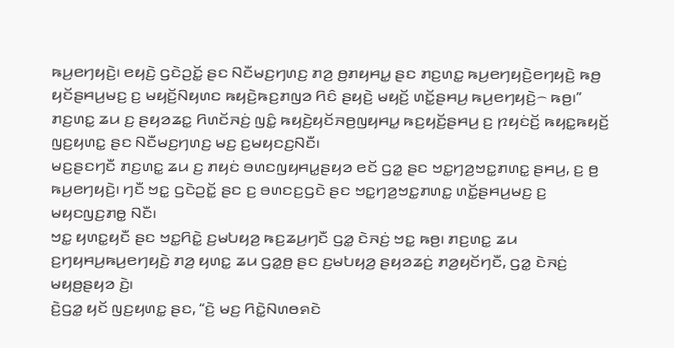ꤒꤣ꤬ꤕꤚꤟꤢꤧ꤬꤯ ꤕꤟꤢꤧ꤬ ꤞꤢꤧꤑꤢꤩ꤭ ꤔꤢ ꤡꤢꤪꤗꤢ꤬ꤚꤛꤢ꤬ ꤊꤤ꤬ ꤥ꤬ꤊꤟꤌꤣ꤭ ꤔꤢ ꤊꤢ꤬ꤛꤢ꤭ ꤒꤣ꤬ꤕꤚꤟꤢꤧ꤬ꤕꤚꤟꤢꤧ꤬ ꤒꤥ꤬ ꤟꤢꤩꤔꤌꤣ꤬ꤗꤢ꤬ ꤢ꤬ ꤗꤟꤢꤩ꤬ꤡꤟꤛꤢ ꤒꤟꤢꤧ꤬ꤒꤢ꤬ꤊꤜꤤ ꤖꤢꤨ ꤔꤟꤢꤧ꤬ ꤗꤟꤢꤩ꤬ ꤛꤢꤩ꤭ꤔꤌꤣ꤬ ꤒꤣ꤬ꤕꤚꤟꤢꤧ꤬꤮ ꤒꤥ꤬꤯”
ꤊꤢ꤬ꤛꤢ꤭ ꤘꤣ ꤢ꤬ ꤔꤟꤤꤘꤢ꤭ ꤖꤛꤢꤩꤏꤢꤦ꤬ ꤜꤢꤨ꤭ ꤒꤟꤢꤧ꤬ꤟꤢꤩꤏꤥ꤬ꤜꤟꤌꤣ꤭ ꤒꤢ꤬ꤟꤢꤩ꤬ꤔꤌꤣ꤬ ꤢ꤬ ꤐꤟꤢꤦꤢꤩ꤬ ꤒꤟꤢ꤭ꤒꤟꤢꤩ꤬ ꤜꤢ꤬ꤟꤛꤢ꤭ ꤔꤢ ꤡꤢꤪꤗꤢ꤬ꤚꤛꤢ꤬ ꤗꤢ꤬ ꤢ꤬ꤗꤟꤢꤢ꤬ꤡꤢꤪ꤯
ꤗꤢ꤬ꤔꤢꤚꤢꤪ ꤊꤢ꤬ꤛꤢ꤭ ꤘꤣ ꤢ꤬ ꤊꤟꤢꤦ ꤋꤛꤢꤜꤟꤌꤣ꤭ꤔꤟꤤ ꤕꤢꤩ ꤞꤤ꤭ ꤔꤢ ꤠꤢ꤭ꤚꤤ꤬ꤠꤢ꤭ꤊꤛꤢ꤭ ꤔꤌꤣ꤬, ꤢ꤬ ꤥ꤬ ꤒꤣ꤬ꤕꤚꤟꤢꤧ꤬꤯ ꤚꤢꤪ ꤠꤢ꤭ ꤞꤢꤧꤑꤢꤩ꤭ ꤔꤢ ꤢ꤬ ꤋꤛꤢꤢ꤬ꤞꤢꤧ ꤔꤢ ꤠꤢ꤭ꤚꤤ꤬ꤠꤢ꤭ꤊꤛꤢ꤭ ꤛꤢꤩ꤭ꤔꤌꤣ꤬ꤗꤢ꤬ ꤢ꤬ ꤗꤟꤢꤜꤢ꤬ꤊꤥ꤭ ꤡꤢꤪ꤯
ꤠꤢ꤭ ꤟꤛꤢ꤭ꤟꤢꤪ ꤔꤢ ꤠꤢ꤭ꤖꤢꤧ꤭ ꤢ꤬ꤗꤝꤟꤤ꤬ ꤒꤢ꤬ꤘꤣ꤬ꤚꤢꤪ ꤞꤤ꤭ ꤢꤧꤏꤢꤦ꤬ ꤠꤢ꤭ ꤒꤥ꤬꤯ ꤊꤢ꤬ꤛꤢ꤭ ꤘꤣ ꤢ꤬ꤚꤟꤌꤣ꤬ꤒꤣ꤬ꤕꤚꤟꤢꤧ꤬ ꤊꤤ꤬ ꤟꤛꤢ꤭ ꤘꤣ ꤞꤤ꤭ꤥ꤬ ꤔꤢ ꤢ꤬ꤗꤝꤟꤤ꤬ ꤔꤟꤤꤘꤢꤦ꤬ ꤊꤤ꤬ꤟꤢꤩꤚꤢꤪ, ꤞꤤ꤭ ꤢꤧꤏꤢꤦ꤬ ꤗꤟꤥ꤬ꤔꤟꤤ ꤢꤧ꤬꤯
ꤢꤧ꤬ꤞꤤ꤭ ꤟꤢꤩ ꤜꤢ꤬ꤟꤛꤢ꤭ ꤔꤢ, “ꤢꤧ꤬ ꤗꤢ꤬ ꤖꤢꤧ꤭ꤡꤛꤥꤎꤢꤧ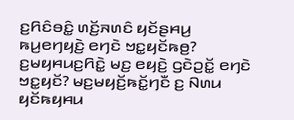ꤢ꤬ꤖꤢꤨꤋꤢꤨ꤭ ꤛꤢꤩ꤬ꤏꤛꤢꤨ ꤟꤢꤩꤔꤌꤣ꤬ ꤒꤣ꤬ꤕꤚꤟꤢꤧ꤬ ꤕꤚꤢꤧ ꤠꤢ꤭ꤟꤢꤩꤒꤥ꤬? ꤢ꤬ꤗꤟꤌꤣꤢ꤬ꤖꤢꤧ꤭ ꤗꤢ꤬ ꤕꤟꤢꤧ꤬ ꤞꤢꤧꤑꤢꤩ꤭ ꤕꤚꤢꤧ ꤠꤢ꤭ꤟꤢꤩ? ꤗꤢ꤬ꤗꤟꤢꤩ꤬ꤒꤢꤩ꤭ꤚꤢꤪ ꤢ꤬ ꤡꤛꤣ ꤟꤢꤩꤒꤟꤌꤣ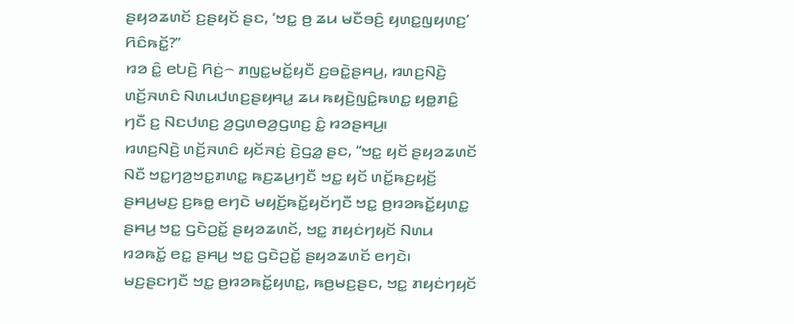ꤔꤟꤤꤘꤛꤢꤩ ꤢ꤬ꤔꤟꤢꤩ ꤔꤢ, ‘ꤠꤢ꤭ ꤥ꤬ ꤘꤣ ꤗꤢꤪꤋꤢꤨ꤬ ꤟꤛꤢ꤭ꤜꤟꤛꤢ꤬’ ꤖꤢꤨꤒꤢꤩ꤭?”
ꤙꤤ ꤢꤨ꤭ ꤕꤝꤢꤧ꤬ ꤖꤢꤦ꤬꤮ ꤊꤜꤢ꤭ꤗꤢꤩ꤭ꤟꤢꤪ ꤢ꤬ꤋꤢꤧ꤭ꤔꤌꤣ꤬, ꤙꤛꤢ꤬ꤡꤢꤧ꤬ ꤛꤢꤩ꤬ꤏꤛꤢꤨ ꤡꤛꤣꤓꤛꤢ꤬ꤔꤟꤌꤣ꤭ ꤘꤣ ꤒꤟꤢꤧ꤬ꤜꤢꤨ꤭ꤒꤛꤢ꤭ ꤟꤥ꤭ꤊꤢꤨ꤭ ꤚꤢꤪ ꤢ꤬ ꤡꤢꤓꤛꤢ꤬ ꤤ꤬ꤞꤛꤥꤤ꤬ꤞꤛꤢ꤬ ꤢꤨ꤭ ꤙꤤꤔꤌꤣ꤬꤯
ꤙꤛꤢ꤬ꤡꤢꤧ꤬ ꤛꤢꤩ꤬ꤏꤛꤢꤨ ꤟꤢꤩꤏꤢꤦ꤬ ꤢꤧ꤬ꤞꤤ꤭ ꤔꤢ, “ꤠꤢ꤭ ꤟꤢꤩ ꤔꤟꤤꤘꤛꤢꤩ ꤡꤢꤪ ꤠꤢ꤭ꤚꤤ꤬ꤠꤢ꤭ꤊꤛꤢ꤭ ꤒꤢ꤬ꤘꤣ꤬ꤚꤢꤪ ꤠꤢ꤭ ꤟꤢꤩ ꤛꤢꤩ꤭ꤒꤢ꤬ꤟꤢꤩ꤬ ꤔꤌꤣ꤬ꤗꤢ꤬ ꤢ꤬ꤒꤥ꤭ ꤕꤚꤢꤧ ꤗꤟꤢꤩ꤬ꤒꤢꤩ꤭ꤟꤢꤩꤚꤢꤪ ꤠꤢ꤭ ꤥ꤬ꤙꤤꤒꤢꤩ꤭ꤟꤛꤢ꤭ ꤔꤌꤣ꤬ ꤠꤢ꤭ ꤞꤢꤧꤑꤢꤩ꤭ ꤔꤟꤤꤘꤛꤢꤩ, ꤠꤢ꤭ ꤊꤟꤢꤦꤚꤟꤢꤩ ꤡꤛꤣ ꤙꤤꤒꤢꤩ꤭ ꤕꤢ꤭ ꤔꤌꤣ꤬ ꤠꤢ꤭ ꤞꤢꤧꤑꤢꤩ꤭ ꤔꤟꤤꤘꤛꤢꤩ ꤕꤚꤢꤧ꤯ ꤗꤢ꤬ꤔꤢꤚꤢꤪ ꤠꤢ꤭ ꤥ꤬ꤙꤤꤒꤢꤩ꤭ꤟꤛꤢ꤭, ꤒꤥ꤬ꤗꤢ꤬ꤔꤢ, ꤠꤢ꤭ ꤊꤟꤢꤦꤚꤟꤢꤩ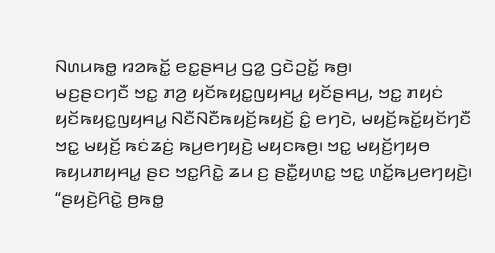ꤡꤛꤣꤒꤥ꤭ ꤙꤤꤒꤢꤩ꤭ ꤕꤢ꤭ꤔꤌꤣ꤬ ꤞꤤ꤭ ꤞꤢꤧꤑꤢꤩ꤭ ꤒꤥ꤬꤯
ꤗꤢ꤬ꤔꤢꤚꤢꤪ ꤠꤢ꤭ ꤊꤤ꤬ ꤟꤢꤩꤒꤟꤢ꤭ꤜꤟꤌꤣ꤭ ꤟꤢꤩꤔꤌꤣ꤬, ꤠꤢ꤭ ꤊꤟꤢꤦ ꤟꤢꤩꤒꤟꤢ꤭ꤜꤟꤌꤣ꤭ ꤡꤢꤪꤡꤢꤪꤒꤟꤢꤩ꤬ꤒꤟꤢꤩ꤬ ꤢꤨ꤭ ꤕꤚꤢꤧ, ꤗꤟꤢꤩ꤬ꤒꤢꤩ꤭ꤟꤢꤩꤚꤢꤪ ꤠꤢ꤭ ꤗꤟꤢꤩ꤬ ꤒꤢꤦꤘꤢꤦ꤬ ꤒꤣ꤬ꤕꤚꤟꤢꤧ꤬ ꤗꤟꤢꤒꤥ꤬꤯ ꤠꤢ꤭ ꤗꤟꤢꤩ꤬ꤚꤟꤥ ꤒꤟꤣꤊꤟꤌꤣ꤭ ꤔꤢ ꤠꤢ꤭ꤖꤢꤧ꤭ ꤘꤣ ꤢ꤬ ꤔꤢꤪ꤭ꤟꤛꤢ꤭ ꤠꤢ꤭ ꤛꤢꤩ꤭ꤒꤣ꤬ꤕꤚꤟꤢꤧ꤬꤯
“ꤔꤟꤢꤧ꤬ꤖꤢꤧ꤭ ꤥ꤬ꤒꤥ꤭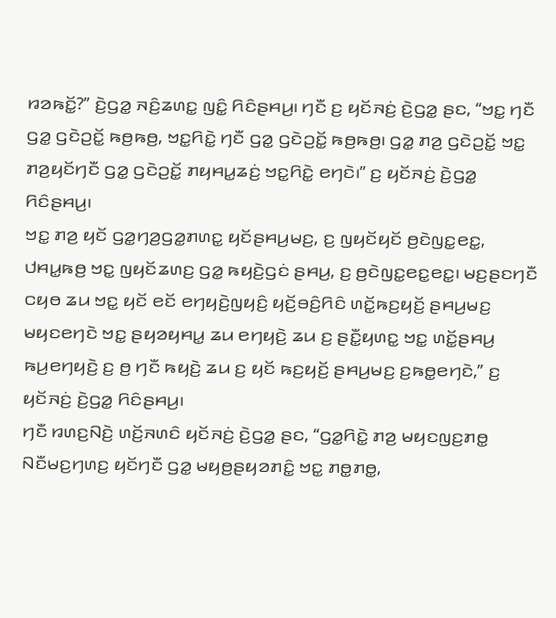ꤙꤤꤒꤢꤩ꤭?” ꤢꤧ꤬ꤞꤤ꤭ ꤏꤢꤨ꤬ꤘꤛꤢ꤭ ꤜꤢꤨ꤭ ꤖꤢꤨꤔꤌꤣ꤬꤯ ꤚꤢꤪ ꤢ꤬ ꤟꤢꤩꤏꤢꤦ꤬ ꤢꤧ꤬ꤞꤤ꤭ ꤔꤢ, “ꤠꤢ꤭ ꤚꤢꤪ ꤞꤤ꤭ ꤞꤢꤧꤑꤢꤩ꤭ ꤒꤥ꤬ꤒꤥ꤬, ꤠꤢ꤭ꤖꤢꤧ꤭ ꤚꤢꤪ ꤞꤤ꤭ ꤞꤢꤧꤑꤢꤩ꤭ ꤒꤥ꤬ꤒꤥ꤬꤯ ꤞꤤ꤭ ꤊꤤ꤬ ꤞꤢꤧꤑꤢꤩ꤭ ꤠꤢ꤭ ꤊꤤ꤬ꤟꤢꤩꤚꤢꤪ ꤞꤤ꤭ ꤞꤢꤧꤑꤢꤩ꤭ ꤊꤟꤌꤣ꤭ꤘꤢꤦ꤬ ꤠꤢ꤭ꤖꤢꤧ꤭ ꤕꤚꤢꤧ꤯” ꤢ꤬ ꤟꤢꤩꤏꤢꤦ꤬ ꤢꤧ꤬ꤞꤤ꤭ ꤖꤢꤨꤔꤌꤣ꤬꤯
ꤠꤢ꤭ ꤊꤤ꤬ ꤟꤢꤩ ꤞꤤ꤭ꤚꤤ꤬ꤞꤤ꤭ꤊꤛꤢ꤭ ꤟꤢꤩꤔꤌꤣ꤬ꤗꤢ꤬, ꤢ꤬ ꤜꤟꤢꤩꤟꤢꤩ ꤥ꤬ꤢꤧꤜꤢ꤭ꤕꤢ꤭, ꤓꤌꤣ꤭ꤒꤥ꤬ ꤠꤢ꤭ ꤜꤟꤢꤩꤘꤛꤢ꤬ ꤞꤤ꤭ ꤒꤟꤢꤧ꤬ꤞꤢꤦ ꤔꤌꤣ꤬, ꤢ꤬ ꤥ꤬ꤢꤧꤜꤢ꤭ꤕꤢ꤭ꤕꤢ꤭꤯ ꤗꤢ꤬ꤔꤢꤚꤢꤪ ꤍꤟꤥ ꤘꤣ ꤠꤢ꤭ ꤟꤢꤩ ꤕꤢꤩ ꤕꤚꤟꤢꤧ꤬ꤜꤟꤢꤨ꤬ ꤟꤢꤩ꤬ꤋꤢꤨ꤬ꤖꤢꤨ ꤛꤢꤩ꤭ꤒꤢ꤬ꤟꤢꤩ꤬ ꤔꤌꤣ꤬ꤗꤢ꤬ ꤗꤟꤢꤕꤚꤢꤧ ꤠꤢ꤭ ꤔꤟꤤꤟꤌꤣ꤭ ꤘꤣ ꤕꤚꤟꤢꤧ꤬ ꤘꤣ ꤢ꤬ ꤔꤢꤪ꤭ꤟꤛꤢ꤭ ꤠꤢ꤭ ꤛꤢꤩ꤭ꤔꤌꤣ꤬ ꤒꤣ꤬ꤕꤚꤟꤢꤧ꤬ ꤢ꤬ ꤥ꤬ ꤚꤢꤪ ꤒꤟꤢꤧ꤬ ꤘꤣ ꤢ꤬ ꤟꤢꤩ ꤒꤢ꤬ꤟꤢꤩ꤬ ꤔꤌꤣ꤬ꤗꤢ꤬ ꤢ꤬ꤒꤥ꤭ꤕꤚꤢꤧ,” ꤢ꤬ ꤟꤢꤩꤏꤢꤦ꤬ ꤢꤧ꤬ꤞꤤ꤭ ꤖꤢꤨꤔꤌꤣ꤬꤯
ꤚꤢꤪ ꤙꤛꤢ꤬ꤡꤢꤧ꤬ ꤛꤢꤩ꤬ꤏꤛꤢꤨ ꤟꤢꤩꤏꤢꤦ꤬ ꤢꤧ꤬ꤞꤤ꤭ ꤔꤢ, “ꤞꤤ꤭ꤖꤢꤧ꤭ ꤊꤤ꤬ ꤗꤟꤢꤜꤢ꤬ꤊꤥ꤭ ꤡꤢꤪꤗꤢ꤬ꤚꤛꤢ꤬ ꤟꤢꤩꤚꤢꤪ ꤞꤤ꤭ ꤗꤟꤥ꤬ꤔꤟꤤꤊꤢꤨ꤭ ꤠꤢ꤭ ꤊꤥ꤭ꤊꤥ꤭,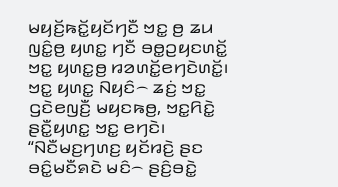ꤗꤟꤢꤩ꤬ꤒꤢꤩ꤭ꤟꤢꤩꤚꤢꤪ ꤠꤢ꤭ ꤥ꤬ ꤘꤣ ꤜꤢꤨ꤭ꤥ꤬ ꤟꤛꤢ꤭ ꤚꤢꤪ ꤋꤥ꤭ꤑꤟꤢꤛꤢꤩ꤭ ꤠꤢ꤭ ꤟꤛꤢ꤭ꤥ꤬ ꤙꤤꤛꤢꤩ꤭ꤕꤚꤢꤧꤛꤢꤩ꤭꤯ ꤠꤢ꤭ ꤟꤛꤢ꤭ ꤡꤟꤢꤨ꤮ ꤘꤢꤦ꤬ ꤠꤢ꤭ ꤞꤢꤧꤕꤜꤢꤪ꤬ ꤗꤟꤢꤒꤥ꤬, ꤠꤢ꤭ꤖꤢꤧ꤭ ꤔꤢꤪ꤭ꤟꤛꤢ꤭ ꤠꤢ꤭ ꤕꤚꤢꤧ꤯
“ꤡꤢꤪꤗꤢ꤬ꤚꤛꤢ꤬ ꤟꤢꤩꤙꤢꤧ꤬ ꤔꤢ ꤋꤢꤨ꤭ꤗꤢꤪꤎꤢꤧ ꤗꤢꤨ꤮ ꤔꤢꤨ꤬ꤋꤢꤧ꤭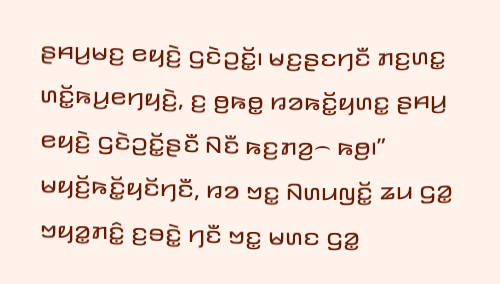ꤔꤌꤣ꤬ꤗꤢ꤬ ꤕꤟꤢꤧ꤬ ꤞꤢꤧꤑꤢꤩ꤭꤯ ꤗꤢ꤬ꤔꤢꤚꤢꤪ ꤊꤢ꤬ꤛꤢ꤭ ꤛꤢꤩ꤭ꤒꤣ꤬ꤕꤚꤟꤢꤧ꤬, ꤢ꤬ ꤥ꤬ꤒꤥ꤭ ꤙꤤꤒꤢꤩ꤭ꤟꤛꤢ꤭ ꤔꤌꤣ꤬ ꤕꤟꤢꤧ꤬ ꤞꤢꤧꤑꤢꤩ꤭ꤔꤢꤪ ꤡꤢꤪ ꤒꤢ꤬ꤊꤤ꤬꤮ ꤒꤥ꤬꤯”
ꤗꤟꤢꤩ꤬ꤒꤢꤩ꤭ꤟꤢꤩꤚꤢꤪ, ꤙꤤ ꤠꤢ꤭ ꤡꤛꤣꤜꤢꤩ꤭ ꤘꤣ ꤞꤤ꤭ ꤠꤟꤤ꤭ꤊꤢꤨ꤭ ꤢ꤬ꤋꤢꤧ꤭ ꤚꤢꤪ ꤠꤢ꤭ ꤗꤛꤢ ꤞꤤ꤭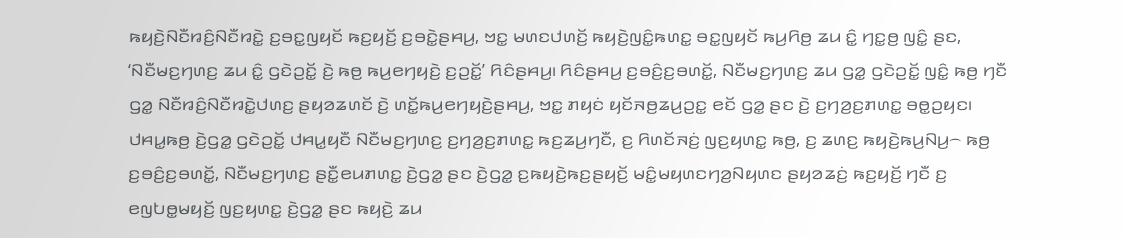ꤒꤟꤢꤧ꤬ꤡꤢꤪꤙꤢꤨ꤬ꤡꤢꤪꤙꤢꤧ꤭ ꤢ꤬ꤋꤢ꤭ꤜꤟꤢꤩ ꤒꤢ꤬ꤟꤢꤩ꤬ ꤢ꤬ꤋꤢꤧ꤭ꤔꤌꤣ꤬, ꤠꤢ꤭ ꤗꤛꤢꤓꤛꤢꤩ꤬ ꤒꤟꤢꤧ꤬ꤜꤢꤨ꤭ꤒꤛꤢ꤭ ꤋꤢ꤭ꤜꤟꤢꤩ ꤒꤣ꤬ꤖꤥ꤬ ꤘꤣ ꤢꤨ꤭ ꤚꤢ꤭ꤥ꤬ ꤜꤢꤨ꤭ ꤔꤢ, ‘ꤡꤢꤪꤗꤢ꤬ꤚꤛꤢ꤬ ꤘꤣ ꤢꤨ꤭ ꤞꤢꤧꤑꤢꤩ꤭ ꤢꤧ꤬ ꤒꤥ꤬ ꤒꤣ꤬ꤕꤚꤟꤢꤧ꤬ ꤢ꤬ꤑꤢꤩ꤭’ ꤖꤢꤨꤔꤌꤣ꤬꤯ ꤖꤢꤨꤔꤌꤣ꤬ ꤢ꤬ꤋꤢꤨ꤬ꤢ꤬ꤋꤛꤢꤩ꤭, ꤡꤢꤪꤗꤢ꤬ꤚꤛꤢ꤬ ꤘꤣ ꤞꤤ꤭ ꤞꤢꤧꤑꤢꤩ꤭ ꤜꤢꤨ꤭ ꤒꤥ꤬ ꤚꤢꤪ ꤞꤤ꤭ ꤡꤢꤪꤙꤢꤨ꤬ꤡꤢꤪꤙꤢꤧ꤭ꤓꤛꤢ꤬ ꤔꤟꤤꤘꤛꤢꤩ ꤢꤧ꤬ ꤛꤢꤩ꤭ꤒꤣ꤬ꤕꤚꤟꤢꤧ꤬ꤔꤌꤣ꤬, ꤠꤢ꤭ ꤊꤟꤢꤦ ꤟꤢꤩꤏꤥ꤬ꤘꤣ꤬ꤑꤢ꤭ ꤕꤢꤩ ꤞꤤ꤭ ꤔꤢ ꤢꤧ꤬ ꤢ꤬ꤚꤤ꤬ꤢ꤬ꤊꤛꤢ꤭ ꤋꤥ꤭ꤑꤟꤢ꤯
ꤓꤌꤣ꤭ꤒꤥ꤬ ꤢꤧ꤬ꤞꤤ꤭ ꤞꤢꤧꤑꤢꤩ꤭ ꤓꤌꤣ꤭ꤟꤢꤪ ꤡꤢꤪꤗꤢ꤬ꤚꤛꤢ꤬ ꤢ꤬ꤚꤤ꤬ꤢ꤬ꤊꤛꤢ꤭ ꤒꤢ꤬ꤘꤣ꤬ꤚꤢꤪ, ꤢ꤬ ꤖꤛꤢꤩꤏꤢꤦ꤬ ꤜꤢ꤬ꤟꤛꤢ꤭ ꤒꤥ꤬, ꤢ꤬ ꤘꤛꤢ꤬ ꤒꤟꤢꤧ꤬ꤒꤣ꤬ꤡꤣ꤬꤮ ꤒꤥ꤬ ꤢ꤬ꤋꤢꤨ꤬ꤢ꤬ꤋꤛꤢꤩ꤭, ꤡꤢꤪꤗꤢ꤬ꤚꤛꤢ꤬ ꤔꤢꤪ꤭ꤕꤣꤊꤛꤢ꤭ ꤢꤧ꤬ꤞꤤ꤭ ꤔꤢ ꤢꤧ꤬ꤞꤤ꤭ ꤢ꤬ꤒꤟꤢꤧ꤬ꤒꤢ꤬ꤔꤟꤢꤩ꤬ ꤗꤢꤨ꤭ꤗꤟꤛꤢꤚꤤ꤬ꤡꤟꤛꤢ ꤔꤟꤤꤘꤢꤦ꤬ ꤒꤢ꤬ꤟꤢꤩ꤬ ꤚꤢꤪ ꤢ꤬ ꤕꤜꤝꤥ꤭ꤗꤟꤢꤩ꤬ ꤜꤢ꤬ꤟꤛꤢ꤭ ꤢꤧ꤬ꤞꤤ꤭ ꤔꤢ ꤒꤟꤢꤧ꤬ ꤘꤣ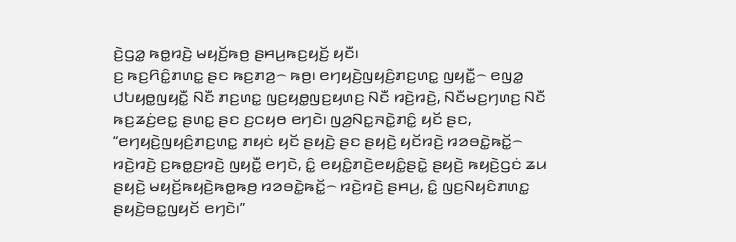ꤢꤧ꤬ꤞꤤ꤭ ꤒꤥ꤭ꤙꤢꤧ꤬ ꤗꤟꤢꤩ꤬ꤒꤥ꤬ ꤔꤌꤣ꤬ꤒꤢ꤬ꤟꤢꤩ꤬ ꤟꤢꤪ꤯
ꤢ꤬ ꤒꤢ꤬ꤖꤢꤨ꤭ꤊꤛꤢ꤭ ꤔꤢ ꤒꤢ꤬ꤊꤤ꤬꤮ ꤒꤥ꤬꤯ ꤕꤚꤟꤢꤧ꤬ꤜꤟꤢꤨ꤬ꤊꤢ꤬ꤛꤢ꤭ ꤜꤟꤢꤪ꤭꤮ ꤕꤜꤤ꤭ ꤓꤝꤟꤥ꤭ꤜꤟꤢꤪ꤭ ꤡꤢꤪ ꤊꤢ꤬ꤛꤢ꤭ ꤜꤢ꤬ꤟꤥ꤭ꤜꤢ꤬ꤟꤛꤢ꤬ ꤡꤢꤪ ꤙꤢꤧ꤬ꤙꤢꤧ꤬, ꤡꤢꤪꤗꤢ꤬ꤚꤛꤢ꤬ ꤡꤢꤪ ꤒꤢ꤬ꤘꤢꤦ꤬ꤕꤢ꤭ ꤔꤛꤢ꤭ ꤔꤢ ꤢ꤬ꤍꤟꤥ ꤕꤚꤢꤧ꤯ ꤜꤤ꤬ꤡꤢ꤭ꤏꤢꤧ꤭ꤊꤢꤨ꤭ ꤟꤢꤩ ꤔꤢ, “ꤕꤚꤟꤢꤧ꤬ꤜꤟꤢꤨ꤬ꤊꤢ꤬ꤛꤢ꤭ ꤊꤟꤢꤦ ꤟꤢꤩ ꤔꤟꤢꤧ꤬ ꤔꤢ ꤔꤟꤢꤧ꤬ ꤟꤢꤩꤙꤢꤧ꤬ ꤙꤤꤋꤢꤧ꤭ꤒꤢꤩ꤭꤮ ꤙꤢꤧ꤬ꤙꤢꤧ꤬ ꤢ꤬ꤒꤥ꤭ꤢ꤬ꤙꤢꤧ꤬ ꤜꤟꤢꤪ꤭ ꤕꤚꤢꤧ, ꤢꤨ꤭ ꤕꤟꤢꤨ꤭ꤊꤢꤧ꤬ꤕꤟꤢꤨ꤭ꤔꤢꤧ꤭ ꤔꤟꤢꤧ꤬ ꤒꤟꤢꤧ꤬ꤞꤢꤦ ꤘꤣ ꤔꤟꤢꤧ꤬ ꤗꤟꤢꤩ꤬ꤒꤟꤢꤧ꤬ꤒꤥ꤭ꤒꤥ꤬ ꤙꤤꤋꤢꤧ꤭ꤒꤢꤩ꤭꤮ ꤙꤢꤧ꤬ꤙꤢꤧ꤬ ꤔꤌꤣ꤬, ꤢꤨ꤭ ꤜꤢ꤬ꤡꤟꤢꤨꤊꤛꤢ꤭ ꤔꤟꤢꤧ꤬ꤋꤢ꤭ꤜꤟꤢꤩ ꤕꤚꤢꤧ꤯”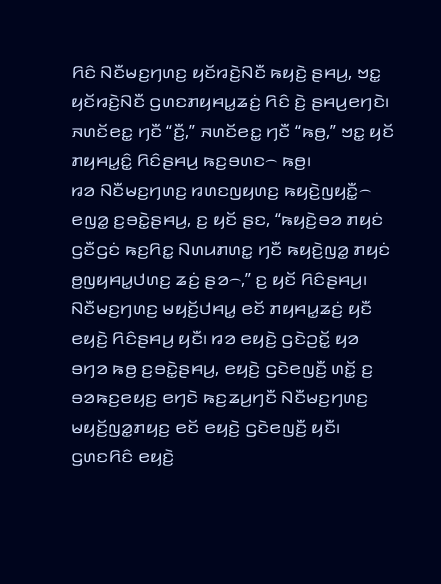ꤖꤢꤨ ꤡꤢꤪꤗꤢ꤬ꤚꤛꤢ꤬ ꤟꤢꤩꤙꤢꤧ꤬ꤡꤢꤪ ꤒꤟꤢꤧ꤬ ꤔꤌꤣ꤬, ꤠꤢ꤭ ꤟꤢꤩꤙꤢꤧ꤬ꤡꤢꤪ ꤞꤛꤢꤊꤟꤌꤣ꤭ꤘꤢꤦ꤬ ꤖꤢꤨ ꤢꤧ꤬ ꤔꤌꤣ꤬ꤕꤚꤢꤧ꤯ ꤏꤛꤢꤩꤕꤢ꤭ ꤚꤢꤪ “ꤢꤪ꤬,” ꤏꤛꤢꤩꤕꤢ꤭ ꤚꤢꤪ “ꤒꤥ꤬,” ꤠꤢ꤭ ꤟꤢꤩ ꤊꤟꤌꤣ꤭ꤢꤨ꤭ ꤖꤢꤨꤔꤌꤣ꤬ ꤒꤢ꤬ꤋꤛꤢ꤮ ꤒꤥ꤬꤯
ꤙꤤ ꤡꤢꤪꤗꤢ꤬ꤚꤛꤢ꤬ ꤙꤛꤢꤜꤟꤛꤢ꤬ ꤒꤟꤢꤧ꤬ꤜꤟꤢꤪ꤭꤮ ꤕꤜꤤ꤭ ꤢ꤬ꤋꤢꤧ꤭ꤔꤌꤣ꤬, ꤢ꤬ ꤟꤢꤩ ꤔꤢ, “ꤒꤟꤢꤧ꤬ꤋꤤ ꤊꤟꤢꤦ ꤞꤢꤪꤞꤢꤦ ꤒꤢ꤬ꤖꤢ꤭ ꤡꤛꤣꤊꤛꤢ꤭ ꤚꤢꤪ ꤒꤟꤢꤧ꤬ꤜꤤ꤭ ꤊꤟꤢꤦ ꤥ꤬ꤜꤟꤌꤣ꤭ꤓꤛꤢ꤬ ꤘꤢꤦ꤬ ꤔꤤ꤮,” ꤢ꤬ ꤟꤢꤩ ꤖꤢꤨꤔꤌꤣ꤬꤯ ꤡꤢꤪꤗꤢ꤬ꤚꤛꤢ꤬ ꤗꤟꤢꤩ꤬ꤓꤌꤣ꤭ ꤕꤢꤩ ꤊꤟꤌꤣ꤭ꤘꤢꤦ꤬ ꤟꤢꤪ ꤕꤟꤢꤧ꤬ ꤖꤢꤨꤔꤌꤣ꤬ ꤟꤢꤪ꤯ ꤙꤤ ꤕꤟꤢꤧ꤬ ꤞꤢꤧꤑꤢꤩ꤭ ꤟꤤ ꤋꤚꤤ ꤒꤥ꤬ ꤢ꤬ꤋꤢꤧ꤭ꤔꤌꤣ꤬, ꤕꤟꤢꤧ꤬ ꤞꤢꤧꤕꤜꤢꤪ꤬ ꤛꤢꤩ꤭ ꤢ꤬ ꤋꤤꤒꤢ꤬ꤕꤟꤢ꤬ ꤕꤚꤢꤧ ꤒꤢ꤬ꤘꤣ꤬ꤚꤢꤪ ꤡꤢꤪꤗꤢ꤬ꤚꤛꤢ꤬ ꤗꤟꤢꤩ꤬ꤜꤤ꤭ꤊꤟꤢ꤬ ꤕꤢꤩ ꤕꤟꤢꤧ꤬ ꤞꤢꤧꤕꤜꤢꤪ꤬ ꤟꤢꤪ꤯ ꤞꤛꤢꤖꤢꤨ ꤕꤟꤢꤧ꤬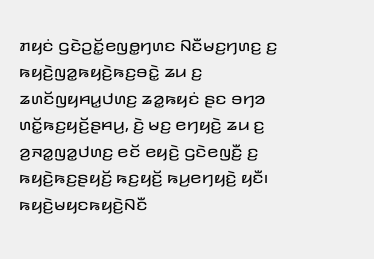ꤊꤟꤢꤦ ꤞꤢꤧꤑꤢꤩ꤭ꤕꤜꤥ꤭ꤚꤛꤢ ꤡꤢꤪꤗꤢ꤬ꤚꤛꤢ꤬ ꤢ꤬ ꤒꤟꤢꤧ꤬ꤜꤤ꤭ꤒꤟꤢꤧ꤬ꤒꤢ꤬ꤋꤢꤧ꤭ ꤘꤣ ꤢ꤬ ꤘꤛꤢꤩꤜꤟꤌꤣ꤭ꤓꤛꤢ꤬ ꤘꤤ꤭ꤒꤟꤢꤦ ꤔꤢ ꤋꤚꤤ ꤛꤢꤩ꤭ꤒꤢ꤬ꤟꤢꤩ꤬ꤔꤌꤣ꤬, ꤢꤧ꤬ ꤗꤢ꤬ ꤕꤚꤟꤢꤧ꤬ ꤘꤣ ꤢ꤬ ꤤ꤬ꤏꤤ꤭ꤜꤤ꤭ꤓꤛꤢ꤬ ꤕꤢꤩ ꤕꤟꤢꤧ꤬ ꤞꤢꤧꤕꤜꤢꤪ꤬ ꤢ꤬ ꤒꤟꤢꤧ꤬ꤒꤢ꤬ꤔꤟꤢꤩ꤬ ꤒꤢ꤬ꤟꤢꤩ꤬ ꤒꤣ꤬ꤕꤚꤟꤢꤧ꤬ ꤟꤢꤪ꤯
ꤒꤟꤢꤧ꤬ꤗꤟꤢꤒꤟꤢꤧ꤬ꤡꤢꤪ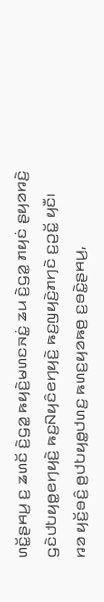ꤛꤢꤩ꤭ꤔꤌꤣ꤬ ꤢ꤬ ꤘꤛꤢꤩ ꤢꤧ꤬ꤞꤤ꤭ ꤒꤟꤢꤧ꤬ꤗꤛꤢꤏꤢꤦ꤭ ꤘꤣ ꤢꤧ꤬ꤞꤤ꤭ ꤊꤟꤢꤦ ꤔꤟꤤꤙꤢꤧ꤬ ꤞꤢꤧꤓꤝꤟꤥ꤭ꤕꤚꤟꤢꤧ꤬ ꤒꤢ꤬ꤡꤟꤢꤨꤕꤚꤟꤢꤧ꤬ ꤒꤢ꤬ꤜꤟꤢꤧ꤬ꤊꤚꤢꤧ ꤢ꤬ꤑꤢꤩ꤭ ꤟꤢꤪ꤯ ꤙꤤ ꤟꤢꤩ꤬ꤋꤢꤨ꤬ ꤥ꤬ꤓꤝꤟꤥ꤭ꤓꤛꤢ꤬ ꤒꤛꤢ꤬ꤟꤤꤒꤥ꤬ ꤢ꤬ꤋꤢꤧ꤭ꤔꤌꤣ꤬,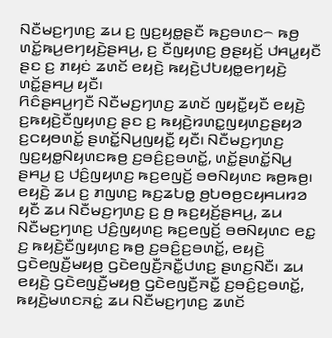ꤡꤢꤪꤗꤢ꤬ꤚꤛꤢ꤬ ꤘꤣ ꤢ꤬ ꤜꤢ꤬ꤟꤥ꤭ꤔꤢꤪ ꤒꤢ꤬ꤋꤛꤢ꤮ ꤒꤥ꤬ ꤛꤢꤩ꤭ꤒꤣ꤬ꤕꤚꤟꤢꤧ꤬ꤔꤌꤣ꤬, ꤢ꤬ ꤢꤪꤜꤟꤛꤢ꤬ ꤥ꤬ꤔꤟꤢꤩ꤬ ꤓꤌꤣ꤭ꤟꤢꤪ ꤔꤢ ꤢ꤬ ꤊꤟꤢꤦ ꤘꤛꤢꤩ ꤕꤟꤢꤧ꤬ ꤒꤟꤢꤧ꤬ꤓꤝꤟꤥ꤭ꤕꤚꤟꤢꤧ꤬ ꤛꤢꤩ꤭ꤔꤌꤣ꤬ ꤟꤢꤪ꤯
ꤖꤢꤨꤔꤌꤣ꤬ꤚꤢꤪ ꤡꤢꤪꤗꤢ꤬ꤚꤛꤢ꤬ ꤘꤛꤢꤩ ꤜꤟꤢꤪ꤭ꤟꤢꤪ ꤕꤟꤢꤧ꤬ ꤢ꤬ꤒꤟꤢꤧ꤬ꤢꤪꤜꤟꤛꤢ꤬ ꤔꤢ ꤢ꤬ ꤒꤟꤢꤧ꤬ꤙꤛꤢ꤭ꤜꤟꤛꤢ꤬ꤔꤟꤤ ꤢ꤬ꤍꤟꤥꤛꤢꤩ꤭ ꤔꤛꤢꤩ꤭ꤡꤣ꤬ꤜꤟꤢꤪ꤭ ꤟꤢꤪ꤯ ꤡꤢꤪꤗꤢ꤬ꤚꤛꤢ꤬ ꤜꤢ꤬ꤟꤥ꤭ꤡꤟꤛꤢꤒꤥ꤬ ꤢ꤬ꤋꤢꤨ꤬ꤢ꤬ꤋꤛꤢꤩ꤭, ꤛꤢꤩ꤭ꤔꤛꤢꤩ꤭ꤡꤣ꤬ ꤔꤌꤣ꤬ ꤢ꤬ ꤓꤢꤨ꤬ꤜꤟꤛꤢ꤬ ꤒꤢ꤬ꤕꤜꤢꤩ꤬ ꤋꤥꤡꤟꤛꤢ ꤒꤥ꤬ꤒꤥ꤬꤯ ꤕꤟꤢꤧ꤬ ꤘꤣ ꤢ꤬ ꤊꤜꤛꤢ꤬ ꤒꤢ꤬ꤘꤝꤥ꤭ ꤥ꤬ꤝꤥꤥ꤬ꤢꤟꤌꤣꤙꤤ ꤟꤢꤪ ꤘꤣ ꤡꤢꤪꤗꤢ꤬ꤚꤛꤢ꤬ ꤢ꤬ ꤥ꤬ ꤒꤢ꤬ꤟꤢꤩ꤬ꤔꤌꤣ꤬, ꤘꤣ ꤡꤢꤪꤗꤢ꤬ꤚꤛꤢ꤬ ꤓꤢꤨ꤬ꤜꤟꤛꤢ꤬ ꤒꤢ꤬ꤕꤜꤢꤩ꤬ ꤋꤥꤡꤟꤛꤢ ꤕꤢ꤭ ꤢ꤬ ꤒꤟꤢꤧ꤬ꤢꤪꤜꤟꤛꤢ꤬ ꤒꤥ꤬ ꤢ꤬ꤋꤢꤨ꤬ꤢ꤬ꤋꤛꤢꤩ꤭, ꤕꤟꤢꤧ꤬ ꤞꤢꤧꤕꤜꤢꤪ꤬ꤗꤟꤥ꤬ ꤞꤢꤧꤕꤜꤢꤪ꤬ꤏꤢꤪ꤭ꤓꤛꤢ꤬ ꤔꤛꤢ꤬ꤡꤢꤪ꤯ ꤘꤣ ꤕꤟꤢꤧ꤬ ꤞꤢꤧꤕꤜꤢꤪ꤬ꤗꤟꤥ꤬ ꤞꤢꤧꤕꤜꤢꤪ꤬ꤏꤢꤪ꤭ ꤢ꤬ꤋꤢꤨ꤬ꤢ꤬ꤋꤛꤢꤩ꤭, ꤒꤟꤢꤧ꤬ꤗꤛꤢꤏꤢꤦ꤭ ꤘꤣ ꤡꤢꤪꤗꤢ꤬ꤚꤛꤢ꤬ ꤘꤛꤢꤩ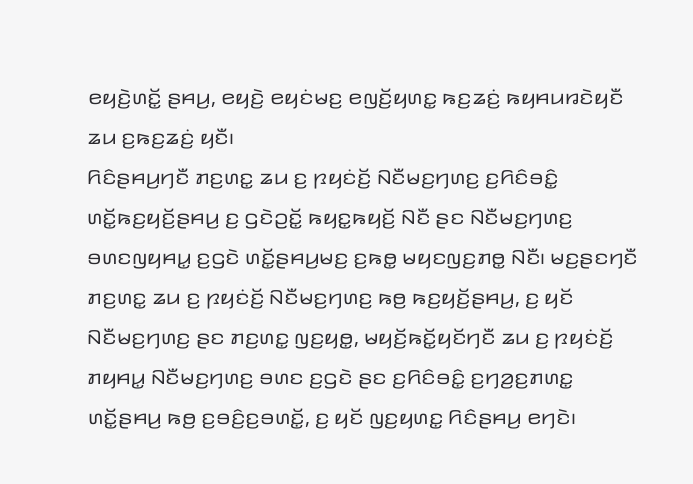ꤕꤟꤢꤧ꤬ꤛꤢꤩ꤭ ꤔꤌꤣ꤬, ꤕꤟꤢꤧ꤬ ꤕꤟꤢꤦꤗꤢ꤬ ꤕꤜꤢꤩ꤬ꤟꤛꤢ꤭ ꤒꤢ꤬ꤘꤢꤦ꤬ ꤒꤟꤌꤣꤙꤢꤧꤟꤢꤪ ꤘꤣ ꤢ꤬ꤒꤢ꤬ꤘꤢꤦ꤬ ꤟꤢꤪ꤯
ꤖꤢꤨꤔꤌꤣ꤬ꤚꤢꤪ ꤊꤢ꤬ꤛꤢ꤭ ꤘꤣ ꤢ꤬ ꤐꤟꤢꤦꤢꤩ꤬ ꤡꤢꤪꤗꤢ꤬ꤚꤛꤢ꤬ ꤢ꤬ꤖꤢꤨꤋꤢꤨ꤭ ꤛꤢꤩ꤭ꤒꤢ꤬ꤟꤢꤩ꤬ꤔꤌꤣ꤬ ꤢ꤬ ꤞꤢꤧꤑꤢꤩ꤭ ꤒꤟꤢ꤭ꤒꤟꤢꤩ꤬ ꤡꤢꤪ ꤔꤢ ꤡꤢꤪꤗꤢ꤬ꤚꤛꤢ꤬ ꤋꤛꤢꤜꤟꤌꤣ꤭ ꤢ꤬ꤞꤢꤧ ꤛꤢꤩ꤭ꤔꤌꤣ꤬ꤗꤢ꤬ ꤢ꤬ꤒꤥ꤭ ꤗꤟꤢꤜꤢ꤬ꤊꤥ꤭ ꤡꤢꤪ꤯ ꤗꤢ꤬ꤔꤢꤚꤢꤪ ꤊꤢ꤬ꤛꤢ꤭ ꤘꤣ ꤢ꤬ ꤐꤟꤢꤦꤢꤩ꤬ ꤡꤢꤪꤗꤢ꤬ꤚꤛꤢ꤬ ꤒꤥ꤬ ꤒꤢ꤬ꤟꤢꤩ꤬ꤔꤌꤣ꤬, ꤢ꤬ ꤟꤢꤩ ꤡꤢꤪꤗꤢ꤬ꤚꤛꤢ꤬ ꤔꤢ ꤊꤢ꤬ꤛꤢ꤭ ꤜꤢ꤬ꤟꤥ꤭, ꤗꤟꤢꤩ꤬ꤒꤢꤩ꤭ꤟꤢꤩꤚꤢꤪ ꤘꤣ ꤢ꤬ ꤐꤟꤢꤦꤢꤩ꤬ ꤊꤟꤌꤣ꤭ ꤡꤢꤪꤗꤢ꤬ꤚꤛꤢ꤬ ꤋꤛꤢ ꤢ꤬ꤞꤢꤧ ꤔꤢ ꤢ꤬ꤖꤢꤨꤋꤢꤨ꤭ ꤢ꤬ꤚꤤ꤬ꤢ꤬ꤊꤛꤢ꤭ ꤛꤢꤩ꤭ꤔꤌꤣ꤬ ꤒꤥ꤬ ꤢ꤬ꤋꤢꤨ꤬ꤢ꤬ꤋꤛꤢꤩ꤭, ꤢ꤬ ꤟꤢꤩ ꤜꤢ꤬ꤟꤛꤢ꤭ ꤖꤢꤨꤔꤌꤣ꤬ ꤕꤚꤢꤧ꤯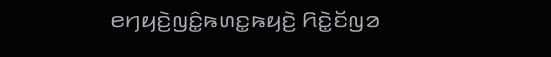ꤕꤚꤟꤢꤧ꤬ꤜꤢꤨ꤭ꤒꤛꤢ꤭ꤒꤟꤢꤧ꤬ ꤖꤢꤧ꤭ꤢꤩꤜꤤ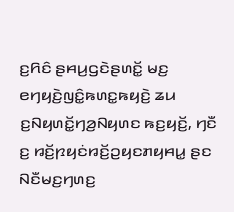ꤢ꤬ꤖꤢꤨ ꤔꤌꤣ꤬ꤞꤢꤧꤔꤛꤢꤩ꤭ ꤗꤢ꤬ ꤕꤚꤟꤢꤧ꤬ꤜꤢꤨ꤭ꤒꤛꤢ꤭ꤒꤟꤢꤧ꤬ ꤘꤣ ꤢ꤬ꤡꤟꤛꤢꤩ꤭ꤚꤤ꤬ꤡꤟꤛꤢ ꤒꤢ꤬ꤟꤢꤩ꤬, ꤚꤢꤪ ꤢ꤬ ꤙꤢꤩ꤬ꤐꤟꤢꤦꤙꤢꤩ꤬ꤑꤟꤢꤊꤟꤌꤣ꤭ ꤔꤢ ꤡꤢꤪꤗꤢ꤬ꤚꤛꤢ꤬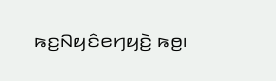ꤒꤢ꤬ꤡꤟꤢꤨꤕꤚꤟꤢꤧ꤬ ꤒꤥ꤬꤯